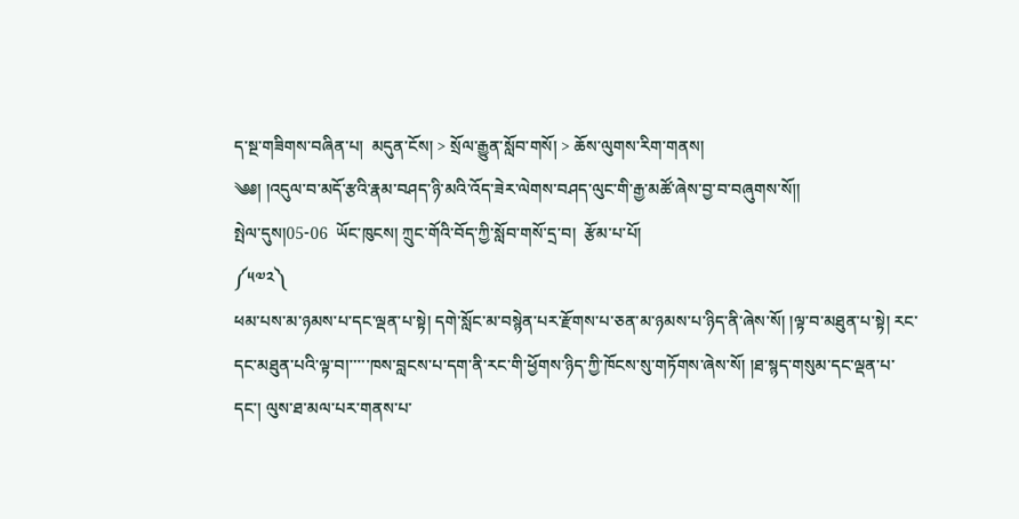ད་སྔ་གཟིགས་བཞིན་པ།  མདུན་ངོས། > སྲོལ་རྒྱུན་སློབ་གསོ། > ཆོས་ལུགས་རིག་གནས།
༄༅། །འདུལ་བ་མདོ་རྩའི་རྣམ་བཤད་ཉི་མའི་འོད་ཟེར་ལེགས་བཤད་ལུང་གི་རྒྱ་མཚོ་ཞེས་བྱ་བ་བཞུགས་སོ།།
སྤེལ་དུས།05-06  ཡོང་ཁུངས། ཀྲུང་གོའི་བོད་ཀྱི་སློབ་གསོ་དྲ་བ།  རྩོམ་པ་པོ།
༼༥༧༢༽
ཕམ་པས་མ་ཉམས་པ་དང་ལྡན་པ་སྟེ། དགེ་སློང་མ་བསྙེན་པར་རྫོགས་པ་ཅན་མ་ཉམས་པ་ཉིད་ནི་ཞེས་སོ། །ལྟ་བ་མཐུན་པ་སྟེ། རང་དང་མཐུན་པའི་ལྟ་བ།་་་་་ཁས་བླངས་པ་དག་ནི་རང་གི་ཕྱོགས་ཉིད་ཀྱི་ཁོངས་སུ་གཏོགས་ཞེས་སོ། །ཐ་སྙད་གསུམ་དང་ལྡན་པ་དང་། ལུས་ཐ་མལ་པར་གནས་པ་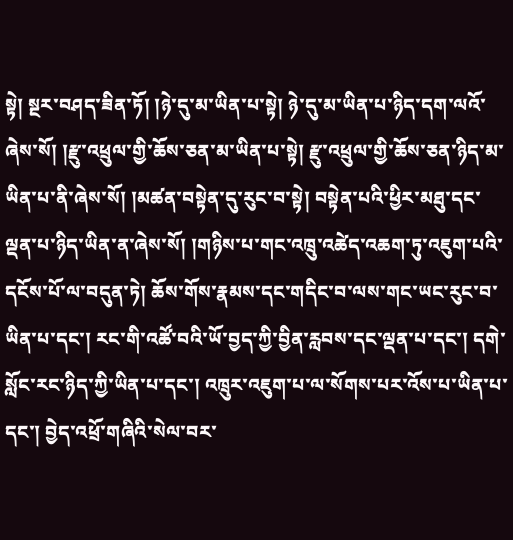སྟེ། སྔར་བཤད་ཟིན་ཏོ། །ཉེ་དུ་མ་ཡིན་པ་སྟེ། ཉེ་དུ་མ་ཡིན་པ་ཉིད་དག་ལའོ་ཞེས་སོ། །རྫུ་འཕྲུལ་གྱི་ཆོས་ཅན་མ་ཡིན་པ་སྟེ། རྫུ་འཕྲུལ་གྱི་ཆོས་ཅན་ཉིད་མ་ཡིན་པ་ནི་ཞེས་སོ། །མཚན་བསྟེན་དུ་རུང་བ་སྟེ། བསྟེན་པའི་ཕྱིར་མཐུ་དང་ལྡན་པ་ཉིད་ཡིན་ན་ཞེས་སོ། །གཉིས་པ་གང་འཁྲུ་འཚེད་འཆག་ཏུ་འཇུག་པའི་དངོས་པོ་ལ་བདུན་ཏེ། ཆོས་གོས་རྣམས་དང་གདིང་བ་ལས་གང་ཡང་རུང་བ་ཡིན་པ་དང་། རང་གི་འཚོ་བའི་ཡོ་བྱད་ཀྱི་བྱིན་རླབས་དང་ལྡན་པ་དང་། དགེ་སློང་རང་ཉིད་ཀྱི་ཡིན་པ་དང་། འཁྲུར་འཇུག་པ་ལ་སོགས་པར་འོས་པ་ཡིན་པ་དང་། བྱེད་འཕྲོ་གཞིའི་སེལ་བར་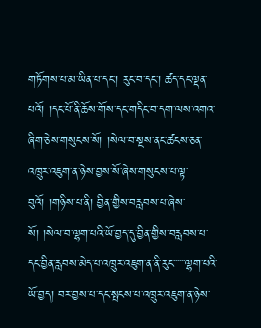གཏོགས་པ་མ་ཡིན་པ་དང་། རུང་བ་དང་། ཚད་དང་ལྡན་པའོ། །དང་པོ་ནི་ཆོས་གོས་དང་གདིང་བ་དག་ལས་འགའ་ཞིག་ཅེས་གསུངས་སོ། །སེལ་བ་སྔས་ནང་ཚངས་ཅན་འཁྲུར་འཇུག་ན་ཉེས་བྱས་སོ་ཞེས་གསུངས་པ་ལྟ་བུའོ། །གཉིས་པ་ནི། བྱིན་གྱིས་བརླབས་པ་ཞེས་སོ། །སེལ་བ་ལྷག་པའི་ཡོ་བྱད་དུ་བྱིན་གྱིས་བརླབས་པ་དང་བྱིན་རླབས་མེད་པ་འཁྲུར་འཇུག་ན་ནི་རུང་་་་་་ལྷག་པའི་ཡོ་བྱད། བར་བྱས་པ་དང་སྤངས་པ་འཁྲུར་འཇུག་ན་ཉེས་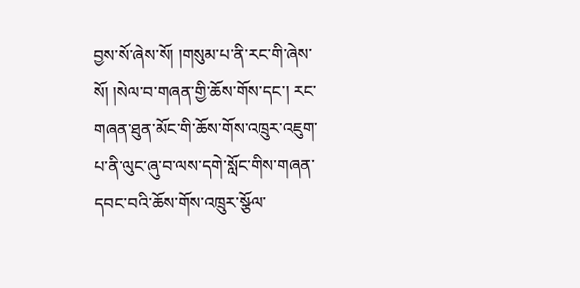བྱས་སོ་ཞེས་སོ། །གསུམ་པ་ནི་རང་གི་ཞེས་སོ། །སེལ་བ་གཞན་གྱི་ཆོས་གོས་དང་། རང་གཞན་ཐུན་མོང་གི་ཆོས་གོས་འཁྲུར་འཇུག་པ་ནི་ལུང་ཞུ་བ་ལས་དགེ་སློང་གིས་གཞན་དབང་བའི་ཆོས་གོས་འཁྲུར་སྩོལ་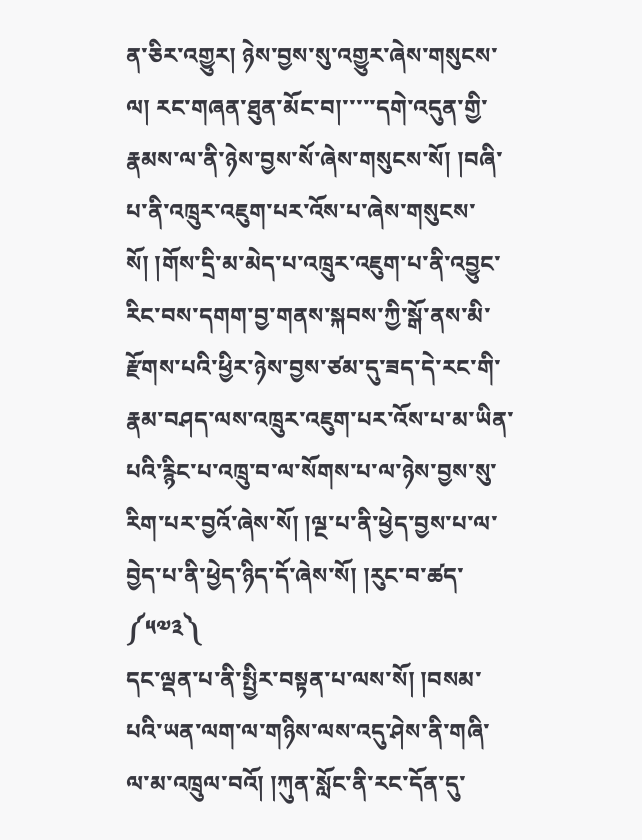ན་ཅིར་འགྱུར། ཉེས་བྱས་སུ་འགྱུར་ཞེས་གསུངས་ལ། རང་གཞན་ཐུན་མོང་བ།་་་་་དགེ་འདུན་གྱི་རྣམས་ལ་ནི་ཉེས་བྱས་སོ་ཞེས་གསུངས་སོ། །བཞི་པ་ནི་འཁྲུར་འཇུག་པར་འོས་པ་ཞེས་གསུངས་སོ། །གོས་དྲི་མ་མེད་པ་འཁྲུར་འཇུག་པ་ནི་འབྱུང་རིང་བས་དགག་བྱ་གནས་སྐབས་ཀྱི་སྒོ་ནས་མི་རྫོགས་པའི་ཕྱིར་ཉེས་བྱས་ཙམ་དུ་ཟད་དེ་རང་གི་རྣམ་བཤད་ལས་འཁྲུར་འཇུག་པར་འོས་པ་མ་ཡིན་པའི་རྙིང་པ་འཁྲུ་བ་ལ་སོགས་པ་ལ་ཉེས་བྱས་སུ་རིག་པར་བྱའོ་ཞེས་སོ། །ལྔ་པ་ནི་ཕྱེད་བྱས་པ་ལ་བྱེད་པ་ནི་ཕྱེད་ཉིད་དོ་ཞེས་སོ། །རུང་བ་ཚད་
༼༥༧༣༽
དང་ལྡན་པ་ནི་སྤྱིར་བསྟན་པ་ལས་སོ། །བསམ་པའི་ཡན་ལག་ལ་གཉིས་ལས་འདུ་ཤེས་ནི་གཞི་ལ་མ་འཁྲུལ་བའོ། །ཀུན་སློང་ནི་རང་དོན་དུ་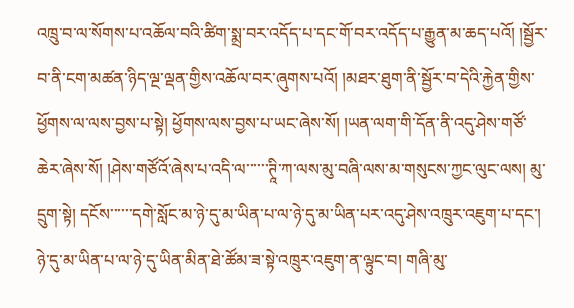འཁྲུ་བ་ལ་སོགས་པ་འཆོལ་བའི་ཚིག་སྨྲ་བར་འདོད་པ་དང་གོ་བར་འདོད་པ་རྒྱུན་མ་ཆད་པའོ། །སྦྱོར་བ་ནི་ངག་མཚན་ཉིད་ལྔ་ལྡན་གྱིས་འཆོལ་བར་ཞུགས་པའོ། །མཐར་ཐུག་ནི་སྦྱོར་བ་དེའི་རྐྱེན་གྱིས་ཕྱོགས་ལ་ལས་བྱས་པ་སྟེ། ཕྱོགས་ལས་བྱས་པ་ཡང་ཞེས་སོ། །ཡན་ལག་གི་དོན་ནི་འདུ་ཤེས་གཙོ་ཆེར་ཞེས་སོ། །ཤེས་གཙོའོ་ཞེས་པ་འདི་ལ་་་་་་ཊཱི་ཀ་ལས་མུ་བཞི་ལས་མ་གསུངས་ཀྱང་ལུང་ལས། མུ་དྲུག་སྟེ། དངོས་་་་་་དགེ་སློང་མ་ཉེ་དུ་མ་ཡིན་པ་ལ་ཉེ་དུ་མ་ཡིན་པར་འདུ་ཤེས་འཁྲུར་འཇུག་པ་དང་། ཉེ་དུ་མ་ཡིན་པ་ལ་ཉེ་དུ་ཡིན་མིན་ཐེ་ཚོམ་ཟ་སྟེ་འཁྲུར་འཇུག་ན་ལྟུང་བ། གཞི་མུ་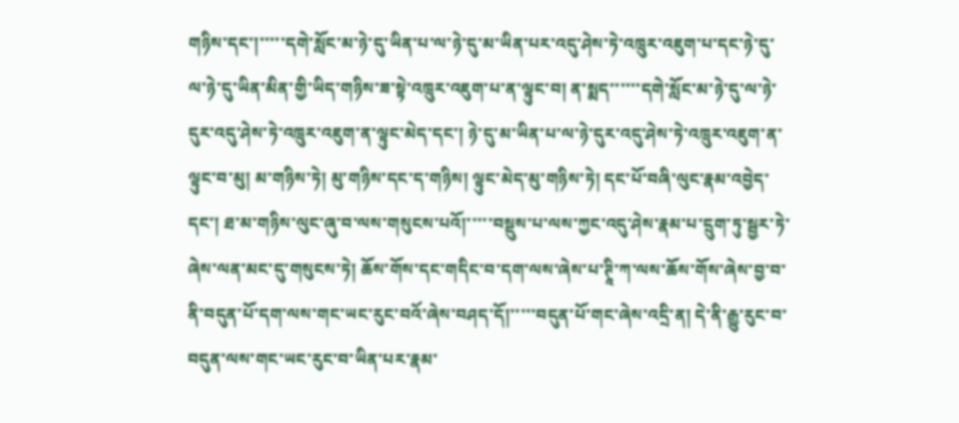གཉིས་དང་།་་་་་དགེ་སློང་མ་ཉེ་དུ་ཡིན་པ་ལ་ཉེ་དུ་མ་ཡིན་པར་འདུ་ཤེས་ཏེ་འཁྲུར་འཇུག་པ་དང་ཉེ་དུ་ལ་ཉེ་དུ་ཡིན་མིན་གྱི་ཡིད་གཉིས་ཟ་སྟེ་འཁྲུར་འཇུག་པ་ན་ལྟུང་བ། ན་སྨད་་་་་་དགེ་སློང་མ་ཉེ་དུ་ལ་ཉེ་དུར་འདུ་ཤེས་ཏེ་འཁྲུར་འཇུག་ན་ལྟུང་མེད་དང་། ཉེ་དུ་མ་ཡིན་པ་ལ་ཉེ་དུར་འདུ་ཤེས་ཏེ་འཁྲུར་འཇུག་ན་ལྟུང་བ་མུ། མ་གཉིས་ཏེ། མུ་གཉིས་དང་ད་གཉིས། ལྟུང་མེད་མུ་གཉིས་ཏེ། དང་པོ་བཞི་ལུང་རྣམ་འབྱེད་དང་། ཐ་མ་གཉིས་ལུང་ཞུ་བ་ལས་གསུངས་པའོ།་་་་་བསྡུས་པ་ལས་ཀྱང་འདུ་ཤེས་རྣམ་པ་དྲུག་ཏུ་སྦྱར་ཏེ་ཞེས་ལན་མང་དུ་གསུངས་ཏེ། ཆོས་གོས་དང་གདིང་བ་དག་ལས་ཞེས་པ་ཊཱི་ཀ་ལས་ཆོས་གོས་ཞེས་བྱ་བ་ནི་བདུན་པོ་དག་ལས་གང་ཡང་རུང་བའོ་ཞེས་བཤད་དོ།་་་་་བདུན་པོ་གང་ཞེས་འདྲི་ན། དེ་ནི་རྒྱུ་རུང་བ་བདུན་ལས་གང་ཡང་རུང་བ་ཡིན་པར་རྣམ་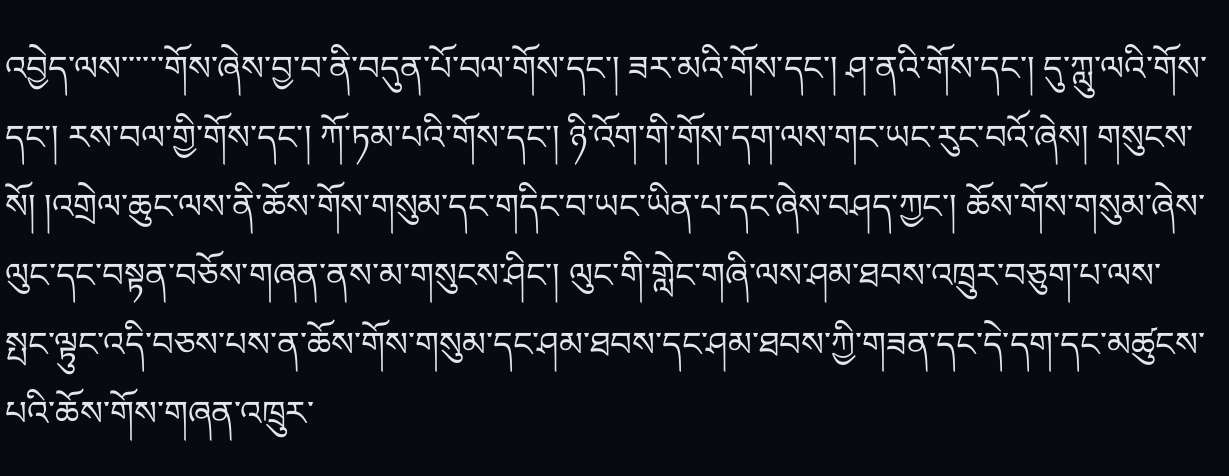འབྱེད་ལས་་་་་་གོས་ཞེས་བྱ་བ་ནི་བདུན་པོ་བལ་གོས་དང་། ཟར་མའི་གོས་དང་། ཤ་ནའི་གོས་དང་། དུ་ཀླུ་ལའི་གོས་དང་། རས་བལ་གྱི་གོས་དང་། ཀོ་ཏམ་པའི་གོས་དང་། ཉི་འོག་གི་གོས་དག་ལས་གང་ཡང་རུང་བའོ་ཞེས། གསུངས་སོ། །འགྲེལ་ཆུང་ལས་ནི་ཆོས་གོས་གསུམ་དང་གདིང་བ་ཡང་ཡིན་པ་དང་ཞེས་བཤད་ཀྱང་། ཆོས་གོས་གསུམ་ཞེས་ལུང་དང་བསྟན་བཅོས་གཞན་ནས་མ་གསུངས་ཤིང་། ལུང་གི་གླེང་གཞི་ལས་ཤམ་ཐབས་འཁྲུར་བཅུག་པ་ལས་སྤང་ལྟུང་འདི་བཅས་པས་ན་ཆོས་གོས་གསུམ་དང་ཤམ་ཐབས་དང་ཤམ་ཐབས་ཀྱི་གཟན་དང་དེ་དག་དང་མཚུངས་པའི་ཆོས་གོས་གཞན་འཁྲུར་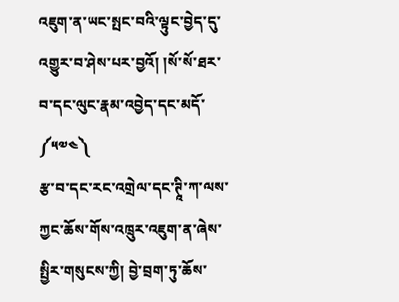འཇུག་ན་ཡང་སྤང་བའི་ལྟུང་བྱེད་དུ་འགྱུར་བ་ཤེས་པར་བྱའོ། །སོ་སོ་ཐར་བ་དང་ལུང་རྣམ་འབྱེད་དང་མདོ་
༼༥༧༤༽
རྩ་བ་དང་རང་འགྲེལ་དང་ཊཱི་ཀ་ལས་ཀྱང་ཆོས་གོས་འཁྲུར་འཇུག་ན་ཞེས་སྤྱིར་གསུངས་ཀྱི། བྱེ་བྲག་ཏུ་ཆོས་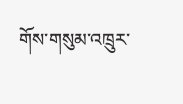གོས་གསུམ་འཁྲུར་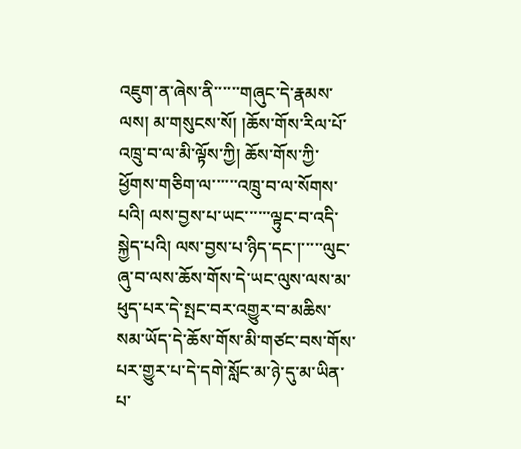འཇུག་ན་ཞེས་ནི་་་་་་གཞུང་དེ་རྣམས་ལས། མ་གསུངས་སོ། །ཆོས་གོས་རིལ་པོ་འཁྲུ་བ་ལ་མི་ལྟོས་ཀྱི། ཆོས་གོས་ཀྱི་ཕྱོགས་གཅིག་ལ་་་་་་འཁྲུ་བ་ལ་སོགས་པའི། ལས་བྱས་པ་ཡང་་་་་་ལྟུང་བ་འདི་སྐྱེད་པའི། ལས་བྱས་པ་ཉིད་དང་།་་་་་ལུང་ཞུ་བ་ལས་ཆོས་གོས་དེ་ཡང་ལུས་ལས་མ་ཕུད་པར་དེ་སྤང་བར་འགྱུར་བ་མཆིས་སམ་ཡོད་དེ་ཆོས་གོས་མི་གཙང་བས་གོས་པར་གྱུར་པ་དེ་དགེ་སློང་མ་ཉེ་དུ་མ་ཡིན་པ་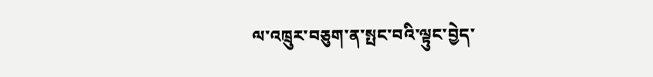ལ་འཁྲུར་བཅུག་ན་སྤང་བའི་ལྟུང་བྱེད་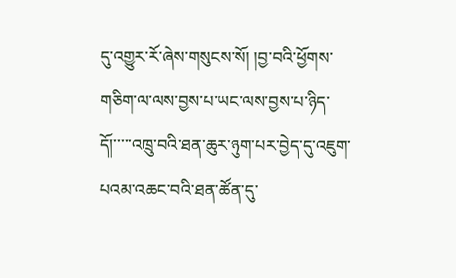དུ་འགྱུར་རོ་ཞེས་གསུངས་སོ། །བྱ་བའི་ཕྱོགས་གཅིག་ལ་ལས་བྱས་པ་ཡང་ལས་བྱས་པ་ཉིད་དོ།་་་་་འཁྲུ་བའི་ཐན་ཆུར་ཉུག་པར་བྱེད་དུ་འཇུག་པའམ་འཆང་བའི་ཐན་ཚོན་དུ་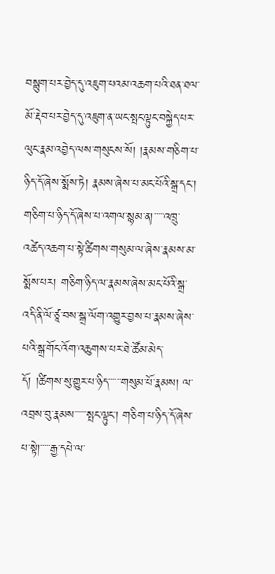བསྙུག་པར་བྱེད་དུ་འཇུག་པའམ་འཆག་པའི་ཐན་ཐལ་མོ་རྡེབ་པར་བྱེད་དུ་འཇུག་ན་ཡང་སྤང་ལྟུང་བསྐྱེད་པར་ལུང་རྣམ་འབྱེད་ལས་གསུངས་སོ། །རྣམས་གཅིག་པ་ཉིད་དོ་ཞེས་སྨོས་ཏེ། རྣམས་ཞེས་པ་མང་པོའི་སྒྲ་དང་། གཅིག་པ་ཉིད་དོ་ཞེས་པ་འགལ་སྙམ་ན།་་་་་འཁྲུ་འཚེད་འཆག་པ་སྟེ་ཚིགས་གསུམ་ལ་ཞེས་རྣམས་མ་སྨོས་པར། གཅིག་ཉིད་ལ་རྣམས་ཞེས་མང་པོའི་སྒྲ་འདི་ནི་ལོ་ཙཱ་བས་སྒྲ་ལོག་འགྱུར་བྱས་པ་རྣམས་ཞེས་པའི་སྒྲ་གོང་འོག་འཆུགས་པར་ཐེ་ཚོམ་མེད་དོ། །ཚིགས་སུ་གྱུར་པ་ཉིད་་་་་་གསུམ་པོ་རྣམས། ལ་འབྲས་བུ་རྣམས་་་་་་སྤང་ལྟུང་། གཅིག་པ་ཉིད་དོ་ཞེས་པ་སྟེ།་་་་་རྒྱ་དཔེ་ལ་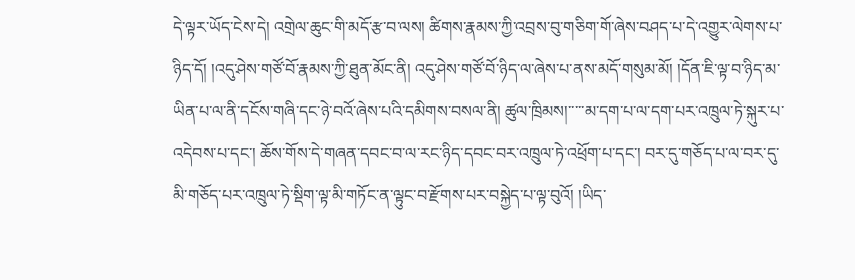དེ་ལྟར་ཡོད་ངེས་དེ། འགྲེལ་ཆུང་གི་མདོ་རྩ་བ་ལས། ཚིགས་རྣམས་ཀྱི་འབྲས་བུ་གཅིག་གོ་ཞེས་བཤད་པ་དེ་འགྱུར་ལེགས་པ་ཉིད་དོ། །འདུ་ཤེས་གཙོ་བོ་རྣམས་ཀྱི་ཐུན་མོང་ནི། འདུ་ཤེས་གཙོ་བོ་ཉིད་ལ་ཞེས་པ་ནས་མདོ་གསུམ་མོ། །དོན་ཇི་ལྟ་བ་ཉིད་མ་ཡིན་པ་ལ་ནི་དངོས་གཞི་དང་ཉེ་བའོ་ཞེས་པའི་དམིགས་བསལ་ནི། ཚུལ་ཁྲིམས།་་་་་མ་དག་པ་ལ་དག་པར་འཁྲུལ་ཏེ་སྐུར་པ་འདེབས་པ་དང་། ཆོས་གོས་དེ་གཞན་དབང་བ་ལ་རང་ཉིད་དབང་བར་འཁྲུལ་ཏེ་འཕྲོག་པ་དང་། བར་དུ་གཅོད་པ་ལ་བར་དུ་མི་གཅོད་པར་འཁྲུལ་ཏེ་སྡིག་ལྟ་མི་གཏོང་ན་ལྟུང་བ་རྫོགས་པར་བསྐྱེད་པ་ལྟ་བུའོ། །ཡིད་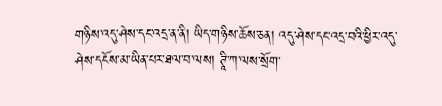གཉིས་འདུ་ཤེས་དང་འདྲ་ན་ནི། ཡིད་གཉིས་ཆོས་ཅན། འདུ་ཤེས་དང་འདྲ་བའི་ཕྱིར་འདུ་ཤེས་དངོས་མ་ཡིན་པར་ཐལ་བ་ལས། ཊཱི་ཀ་ལས་སྲོག་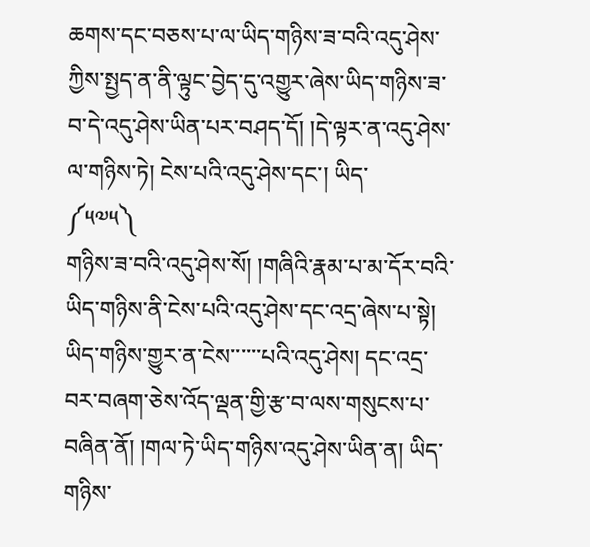ཆགས་དང་བཅས་པ་ལ་ཡིད་གཉིས་ཟ་བའི་འདུ་ཤེས་ཀྱིས་སྤྱད་ན་ནི་ལྟུང་བྱེད་དུ་འགྱུར་ཞེས་ཡིད་གཉིས་ཟ་བ་དེ་འདུ་ཤེས་ཡིན་པར་བཤད་དོ། །དེ་ལྟར་ན་འདུ་ཤེས་ལ་གཉིས་ཏེ། ངེས་པའི་འདུ་ཤེས་དང་། ཡིད་
༼༥༧༥༽
གཉིས་ཟ་བའི་འདུ་ཤེས་སོ། །གཞིའི་རྣམ་པ་མ་དོར་བའི་ཡིད་གཉིས་ནི་ངེས་པའི་འདུ་ཤེས་དང་འདྲ་ཞེས་པ་སྟེ། ཡིད་གཉིས་གྱུར་ན་ངེས་་་་་་པའི་འདུ་ཤེས། དང་འདྲ་བར་བཞག་ཅེས་འོད་ལྡན་གྱི་རྩ་བ་ལས་གསུངས་པ་བཞིན་ནོ། །གལ་ཏེ་ཡིད་གཉིས་འདུ་ཤེས་ཡིན་ན། ཡིད་གཉིས་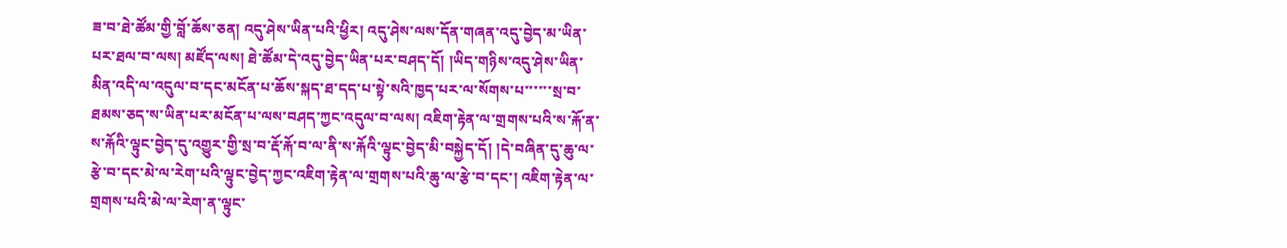ཟ་བ་ཐེ་ཚོམ་གྱི་བློ་ཆོས་ཅན། འདུ་ཤེས་ཡིན་པའི་ཕྱིར། འདུ་ཤེས་ལས་དོན་གཞན་འདུ་བྱེད་མ་ཡིན་པར་ཐལ་བ་ལས། མཛོད་ལས། ཐེ་ཚོམ་དེ་འདུ་བྱེད་ཡིན་པར་བཤད་དོ། །ཡིད་གཉིས་འདུ་ཤེས་ཡིན་མིན་འདི་ལ་འདུལ་བ་དང་མངོན་པ་ཆོས་སྐད་ཐ་དད་པ་སྟེ་སའི་ཁྱད་པར་ལ་སོགས་པ་་་་་་སྲ་བ་ཐམས་ཅད་ས་ཡིན་པར་མངོན་པ་ལས་བཤད་ཀྱང་འདུལ་བ་ལས། འཇིག་རྟེན་ལ་གྲགས་པའི་ས་རྐོ་ན་ས་རྐོའི་ལྟུང་བྱེད་དུ་འགྱུར་གྱི་སྲ་བ་རྡོ་རྐོ་བ་ལ་ནི་ས་རྐོའི་ལྟུང་བྱེད་མི་བསྐྱེད་དོ། །དེ་བཞིན་དུ་ཆུ་ལ་རྩེ་བ་དང་མེ་ལ་རེག་པའི་ལྟུང་བྱེད་ཀྱང་འཇིག་རྟེན་ལ་གྲགས་པའི་ཆུ་ལ་རྩེ་བ་དང་། འཇིག་རྟེན་ལ་གྲགས་པའི་མེ་ལ་རེག་ན་ལྟུང་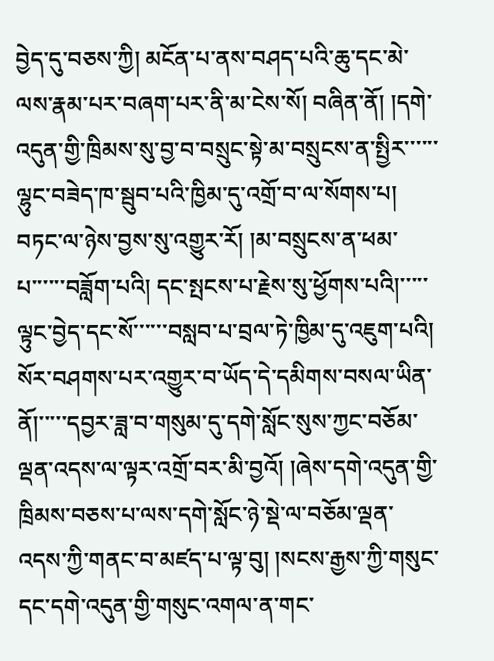བྱེད་དུ་བཅས་ཀྱི། མངོན་པ་ནས་བཤད་པའི་ཆུ་དང་མེ་ལས་རྣམ་པར་བཞག་པར་ནི་མ་ངེས་སོ། བཞིན་ནོ། །དགེ་འདུན་གྱི་ཁྲིམས་སུ་བྱ་བ་བསྲུང་སྟེ་མ་བསྲུངས་ན་སྤྱིར་་་་་་ལྷུང་བཟེད་ཁ་སྦུབ་པའི་ཁྱིམ་དུ་འགྲོ་བ་ལ་སོགས་པ། བཏང་ལ་ཉེས་བྱས་སུ་འགྱུར་རོ། །མ་བསྲུངས་ན་ཕམ་པ་་་་་་བཟློག་པའི། དང་སྤངས་པ་རྗེས་སུ་ཕྱོགས་པའི།་་་་་ལྟུང་བྱེད་དང་སོ་་་་་་བསླབ་པ་བྲལ་ཏེ་ཁྱིམ་དུ་འཇུག་པའི། སོར་བཤགས་པར་འགྱུར་བ་ཡོད་དེ་དམིགས་བསལ་ཡིན་ནོ།་་་་་དབྱར་ཟླ་བ་གསུམ་དུ་དགེ་སློང་སུས་ཀྱང་བཅོམ་ལྡན་འདས་ལ་ལྟར་འགྲོ་བར་མི་བྱའོ། །ཞེས་དགེ་འདུན་གྱི་ཁྲིམས་བཅས་པ་ལས་དགེ་སློང་ཉེ་སྡེ་ལ་བཅོམ་ལྡན་འདས་ཀྱི་གནང་བ་མཛད་པ་ལྟ་བུ། །སངས་རྒྱས་ཀྱི་གསུང་དང་དགེ་འདུན་གྱི་གསུང་འགལ་ན་གང་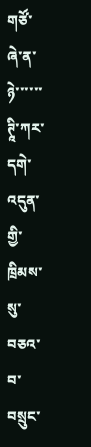གཙོ་ཞེ་ན་ཉེ་་་་་་ཊཱི་ཀར་དགེ་འདུན་གྱི་ཁྲིམས་སུ་བཅའ་བ་བསྲུང་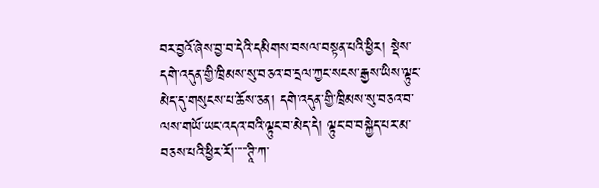བར་བྱའོ་ཞེས་བྱ་བ་དེའི་དམིགས་བསལ་བསྟན་པའི་ཕྱིར། སྡེས་དགེ་འདུན་གྱི་ཁྲིམས་སུ་བཅའ་བ་དྲལ་ཀྱང་སངས་རྒྱས་ཡིས་ལྟུང་མེད་དུ་གསུངས་པ་ཆོས་ཅན། དགེ་འདུན་གྱི་ཁྲིམས་སུ་བཅའ་བ་ལས་གཡོ་ཡང་འདའ་བའི་ལྟུང་བ་མེད་དེ། ལྟུང་བ་བསྐྱེད་པར་མ་བཅས་པའི་ཕྱིར་རོ།་་་་་ཊཱི་ཀ་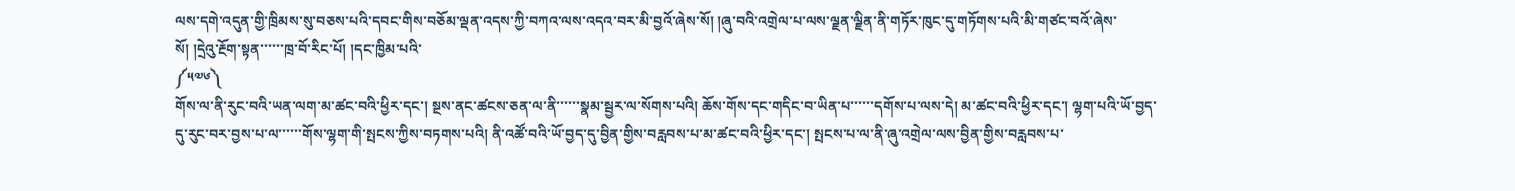ལས་དགེ་འདུན་གྱི་ཁྲིམས་སུ་བཅས་པའི་དབང་གིས་བཅོམ་ལྡན་འདས་ཀྱི་བཀའ་ལས་འདའ་བར་མི་བྱའོ་ཞེས་སོ། །ཞུ་བའི་འགྲེལ་པ་ལས་ལྗན་ལྗིན་ནི་གཏོར་ཁུང་དུ་གཏོགས་པའི་མི་གཙང་བའོ་ཞེས་སོ། །དྲེའུ་རྔོག་སྟན་་་་་་ཁྲ་བོ་རིང་པོ། །དང་ཁྱིམ་པའི་
༼༥༧༦༽
གོས་ལ་ནི་རུང་བའི་ཡན་ལག་མ་ཚང་བའི་ཕྱིར་དང་། སྔས་ནང་ཚངས་ཅན་ལ་ནི་་་་་་སྣམ་སྦྱར་ལ་སོགས་པའི། ཆོས་གོས་དང་གདིང་བ་ཡིན་པ་་་་་་དགོས་པ་ལས་དེ། མ་ཚང་བའི་ཕྱིར་དང་། ལྷག་པའི་ཡོ་བྱད་དུ་རུང་བར་བྱས་པ་ལ་་་་་་གོས་ལྷག་གི་སྤངས་ཀྱིས་བཏགས་པའི། ནི་འཚོ་བའི་ཡོ་བྱད་དུ་བྱིན་གྱིས་བརླབས་པ་མ་ཚང་བའི་ཕྱིར་དང་། སྤངས་པ་ལ་ནི་ཞུ་འགྲེལ་ལས་བྱིན་གྱིས་བརླབས་པ་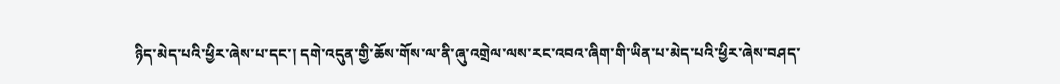ཉིད་མེད་པའི་ཕྱིར་ཞེས་པ་དང་། དགེ་འདུན་གྱི་ཆོས་གོས་ལ་ནི་ཞུ་འགྲེལ་ལས་རང་འབའ་ཞིག་གི་ཡིན་པ་མེད་པའི་ཕྱིར་ཞེས་བཤད་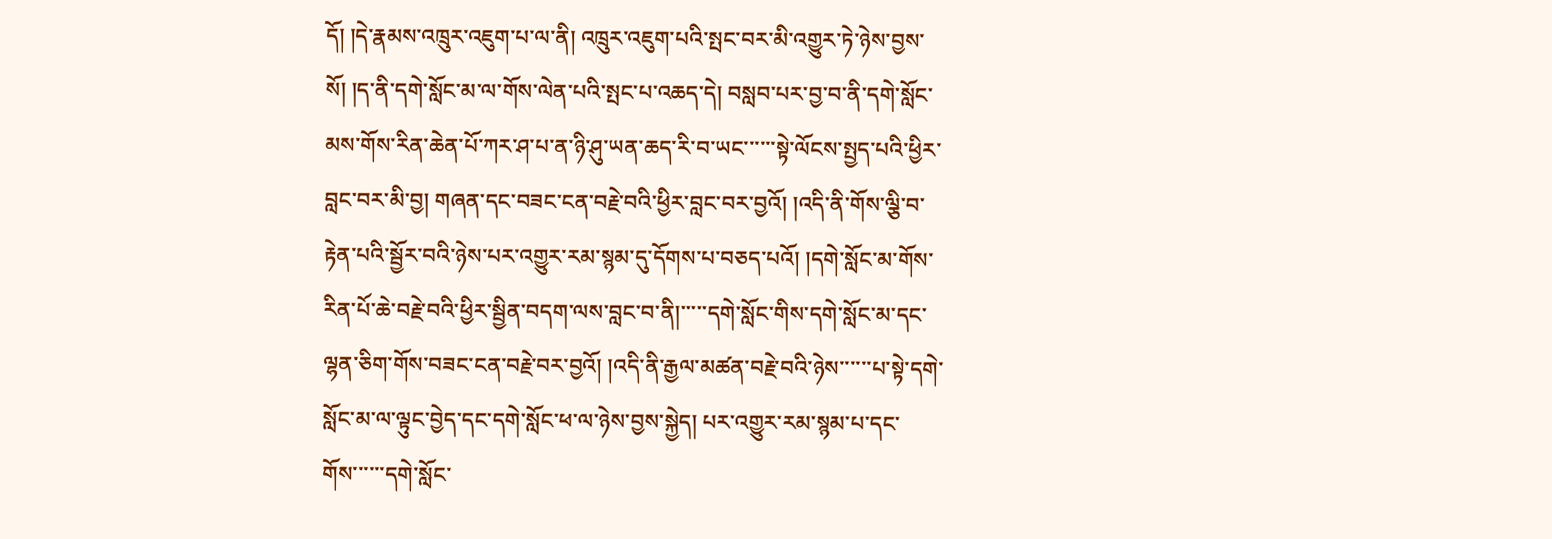དོ། །དེ་རྣམས་འཁྲུར་འཇུག་པ་ལ་ནི། འཁྲུར་འཇུག་པའི་སྤང་བར་མི་འགྱུར་ཏེ་ཉེས་བྱས་སོ། །ད་ནི་དགེ་སློང་མ་ལ་གོས་ལེན་པའི་སྤང་པ་འཆད་དེ། བསླབ་པར་བྱ་བ་ནི་དགེ་སློང་མས་གོས་རིན་ཆེན་པོ་ཀར་ཤ་པ་ན་ཉི་ཤུ་ཡན་ཆད་རི་བ་ཡང་་་་་་སྟེ་ལོངས་སྤྱད་པའི་ཕྱིར་བླང་བར་མི་བྱ། གཞན་དང་བཟང་ངན་བརྗེ་བའི་ཕྱིར་བླང་བར་བྱའོ། །འདི་ནི་གོས་ལྕི་བ་རྟེན་པའི་སྦྱོར་བའི་ཉེས་པར་འགྱུར་རམ་སྙམ་དུ་དོགས་པ་བཅད་པའོ། །དགེ་སློང་མ་གོས་རིན་པོ་ཆེ་བརྗེ་བའི་ཕྱིར་སྦྱིན་བདག་ལས་བླང་བ་ནི།་་་་་དགེ་སློང་གིས་དགེ་སློང་མ་དང་ལྷན་ཅིག་གོས་བཟང་ངན་བརྗེ་བར་བྱའོ། །འདི་ནི་རྒྱལ་མཚན་བརྗེ་བའི་ཉེས་་་་་་པ་སྟེ་དགེ་སློང་མ་ལ་ལྟུང་བྱེད་དང་དགེ་སློང་ཕ་ལ་ཉེས་བྱས་སྐྱེད། པར་འགྱུར་རམ་སྙམ་པ་དང་གོས་་་་་་དགེ་སློང་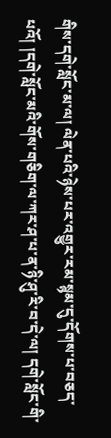གིས་དགེ་སློང་མ་ལ། ལེན་པའི་ཉེས་པར་འགྱུར་རམ་སྙམ་དུ་དོགས་པ་བཅད་པའོ། །དགེ་སློང་མའི་གོས་གཅིག་ལ་ཀར་ཤ་པ་ན་ཉི་ཤུ་རི་བ་དེ་ལ། དགེ་སློང་གི་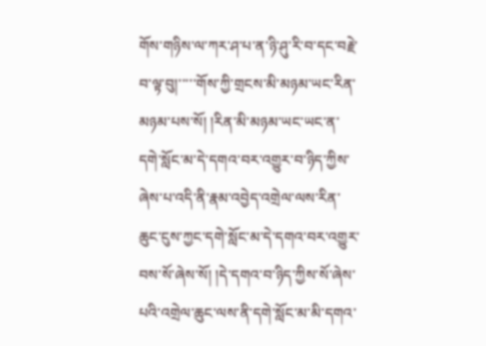གོས་གཉིས་ལ་ཀར་ཤ་པ་ན་ཉི་ཤུ་རི་བ་དང་བརྗེ་བ་ལྟ་བུ།་་་་་གོས་ཀྱི་གྲངས་མི་མཉམ་ཡང་རིན་མཉམ་པས་སོ། །རིན་མི་མཉམ་ཡང་ཡང་ན་དགེ་སློང་མ་དེ་དགའ་བར་འགྱུར་བ་ཉིད་ཀྱིས་ཞེས་པ་འདི་ནི་རྣམ་འབྱེད་འགྲེལ་ལས་རིན་ཆུང་ངུས་ཀྱང་དགེ་སློང་མ་དེ་དགའ་བར་འགྱུར་བས་སོ་ཞེས་སོ། །དེ་དགའ་བ་ཉིད་ཀྱིས་སོ་ཞེས་པའི་འགྲེལ་ཆུང་ལས་ནི་དགེ་སློང་མ་མི་དགའ་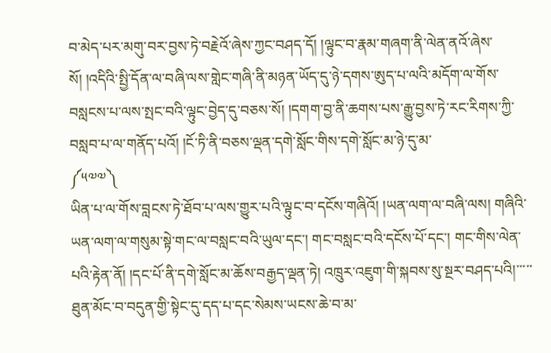བ་མེད་པར་མགུ་བར་བྱས་ཏེ་བརྗེའོ་ཞེས་ཀྱང་བཤད་དོ། །ལྟུང་བ་རྣམ་གཞག་ནི་ལེན་ནའོ་ཞེས་སོ། །འདིའི་སྤྱི་དོན་ལ་བཞི་ལས་གླེང་གཞི་ནི་མཉན་ཡོད་དུ་ཉེ་དགས་ཨུད་པ་ལའི་མདོག་ལ་གོས་བསླངས་པ་ལས་སྤང་བའི་ལྟུང་བྱེད་དུ་བཅས་སོ། །དགག་བྱ་ནི་ཆགས་པས་རྒྱུ་བྱས་ཏེ་རང་རིགས་ཀྱི་བསླབ་པ་ལ་གནོད་པའོ། །ངོ་ཏི་ནི་བཅས་ལྡན་དགེ་སློང་གིས་དགེ་སློང་མ་ཉེ་དུ་མ་
༼༥༧༧༽
ཡིན་པ་ལ་གོས་བླངས་ཏེ་ཐོབ་པ་ལས་གྱུར་པའི་ལྟུང་བ་དངོས་གཞིའོ། །ཡན་ལག་ལ་བཞི་ལས། གཞིའི་ཡན་ལག་ལ་གསུམ་སྟེ་གང་ལ་བསླང་བའི་ཡུལ་དང་། གང་བསླང་བའི་དངོས་པོ་དང་། གང་གིས་ལེན་པའི་རྟེན་ནོ། །དང་པོ་ནི་དགེ་སློང་མ་ཆོས་བརྒྱད་ལྡན་ཏེ། འཁྲུར་འཇུག་གི་སྐབས་སུ་སྔར་བཤད་པའི།་་་་་ཐུན་མོང་བ་བདུན་གྱི་སྟེང་དུ་དད་པ་དང་སེམས་ཡངས་ཆེ་བ་མ་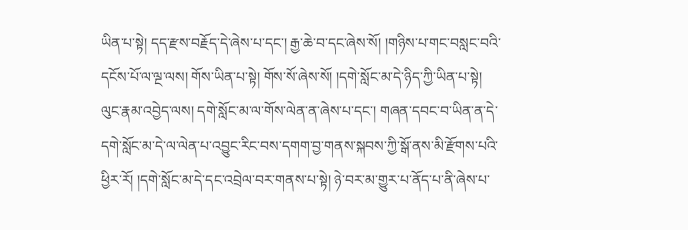ཡིན་པ་སྟེ། དད་རྫས་བརྗོད་དེ་ཞེས་པ་དང་། རྒྱ་ཆེ་བ་དང་ཞེས་སོ། །གཉིས་པ་གང་བསླང་བའི་དངོས་པོ་ལ་ལྔ་ལས། གོས་ཡིན་པ་སྟེ། གོས་སོ་ཞེས་སོ། །དགེ་སློང་མ་དེ་ཉིད་ཀྱི་ཡིན་པ་སྟེ། ལུང་རྣམ་འབྱེད་ལས། དགེ་སློང་མ་ལ་གོས་ལེན་ན་ཞེས་པ་དང་། གཞན་དབང་བ་ཡིན་ན་དེ་དགེ་སློང་མ་དེ་ལ་ལེན་པ་འབྱུང་རིང་བས་དགག་བྱ་གནས་སྐབས་ཀྱི་སྒོ་ནས་མི་རྫོགས་པའི་ཕྱིར་རོ། །དགེ་སློང་མ་དེ་དང་འབྲེལ་བར་གནས་པ་སྟེ། ཉེ་བར་མ་གྱུར་པ་ནོད་པ་ནི་ཞེས་པ་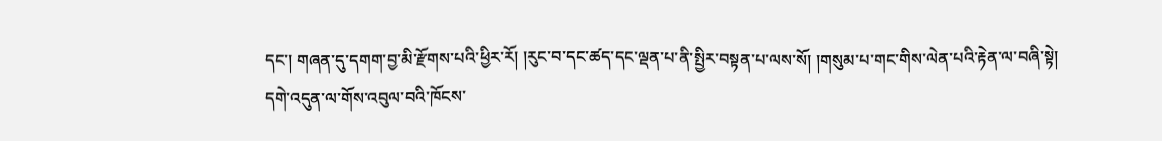དང་། གཞན་དུ་དགག་བྱ་མི་རྫོགས་པའི་ཕྱིར་རོ། །རུང་བ་དང་ཚད་དང་ལྡན་པ་ནི་སྤྱིར་བསྟན་པ་ལས་སོ། །གསུམ་པ་གང་གིས་ལེན་པའི་རྟེན་ལ་བཞི་སྟེ། དགེ་འདུན་ལ་གོས་འབུལ་བའི་ཁོངས་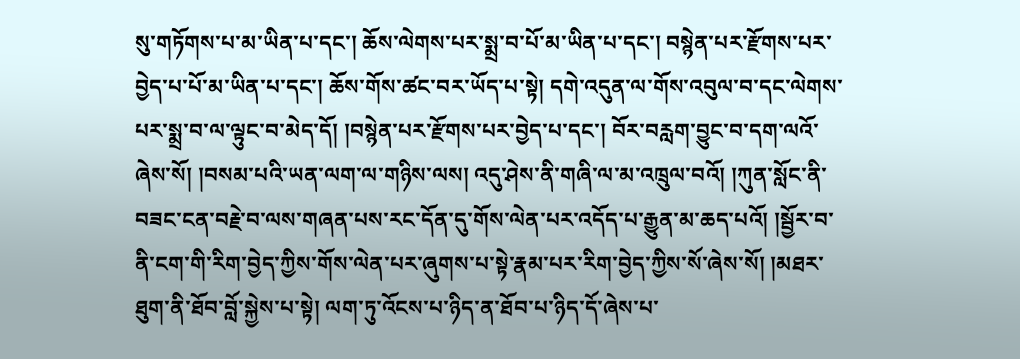སུ་གཏོགས་པ་མ་ཡིན་པ་དང་། ཆོས་ལེགས་པར་སྨྲ་བ་པོ་མ་ཡིན་པ་དང་། བསྙེན་པར་རྫོགས་པར་བྱེད་པ་པོ་མ་ཡིན་པ་དང་། ཆོས་གོས་ཚང་བར་ཡོད་པ་སྟེ། དགེ་འདུན་ལ་གོས་འབུལ་བ་དང་ལེགས་པར་སྨྲ་བ་ལ་ལྟུང་བ་མེད་དོ། །བསྙེན་པར་རྫོགས་པར་བྱེད་པ་དང་། བོར་བརླག་བྱུང་བ་དག་ལའོ་ཞེས་སོ། །བསམ་པའི་ཡན་ལག་ལ་གཉིས་ལས། འདུ་ཤེས་ནི་གཞི་ལ་མ་འཁྲུལ་བའོ། །ཀུན་སློང་ནི་བཟང་ངན་བརྗེ་བ་ལས་གཞན་པས་རང་དོན་དུ་གོས་ལེན་པར་འདོད་པ་རྒྱུན་མ་ཆད་པའོ། །སྦྱོར་བ་ནི་ངག་གི་རིག་བྱེད་ཀྱིས་གོས་ལེན་པར་ཞུགས་པ་སྟེ་རྣམ་པར་རིག་བྱེད་ཀྱིས་སོ་ཞེས་སོ། །མཐར་ཐུག་ནི་ཐོབ་བློ་སྐྱེས་པ་སྟེ། ལག་ཏུ་འོངས་པ་ཉིད་ན་ཐོབ་པ་ཉིད་དོ་ཞེས་པ་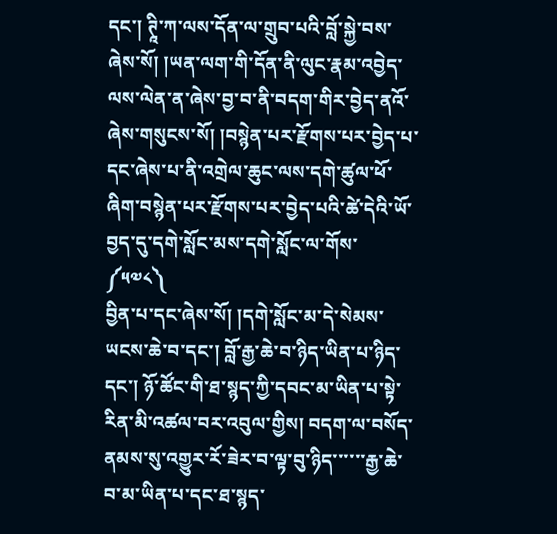དང་། ཊཱི་ཀ་ལས་དོན་ལ་གྲུབ་པའི་བློ་སྐྱེ་བས་ཞེས་སོ། །ཡན་ལག་གི་དོན་ནི་ལུང་རྣམ་འབྱེད་ལས་ལེན་ན་ཞེས་བྱ་བ་ནི་བདག་གིར་བྱེད་ནའོ་ཞེས་གསུངས་སོ། །བསྙེན་པར་རྫོགས་པར་བྱེད་པ་དང་ཞེས་པ་ནི་འགྲེལ་ཆུང་ལས་དགེ་ཚུལ་ཕོ་ཞིག་བསྙེན་པར་རྫོགས་པར་བྱེད་པའི་ཚེ་དེའི་ཡོ་བྱད་དུ་དགེ་སློང་མས་དགེ་སློང་ལ་གོས་
༼༥༧༨༽
བྱིན་པ་དང་ཞེས་སོ། །དགེ་སློང་མ་དེ་སེམས་ཡངས་ཆེ་བ་དང་། བློ་རྒྱ་ཆེ་བ་ཉིད་ཡིན་པ་ཉིད་དང་། ཉོ་ཚོང་གི་ཐ་སྙད་ཀྱི་དབང་མ་ཡིན་པ་སྟེ་རིན་མི་འཚལ་བར་འབུལ་གྱིས། བདག་ལ་བསོད་ནམས་སུ་འགྱུར་རོ་ཟེར་བ་ལྟ་བུ་ཉིད་་་་་་རྒྱ་ཆེ་བ་མ་ཡིན་པ་དང་ཐ་སྙད་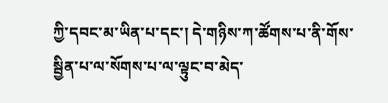ཀྱི་དབང་མ་ཡིན་པ་དང་། དེ་གཉིས་ཀ་ཚོགས་པ་ནི་གོས་སྦྱིན་པ་ལ་སོགས་པ་ལ་ལྟུང་བ་མེད་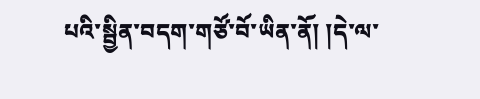པའི་སྦྱིན་བདག་གཙོ་བོ་ཡིན་ནོ། །དེ་ལ་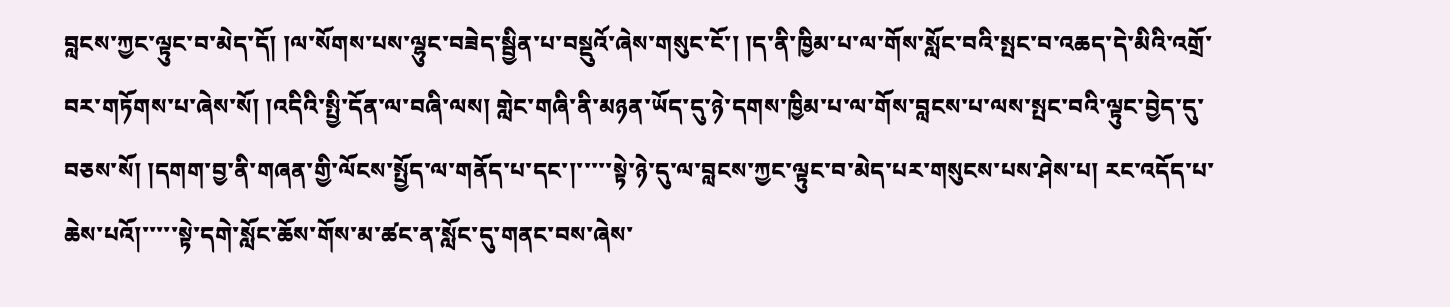བླངས་ཀྱང་ལྟུང་བ་མེད་དོ། །ལ་སོགས་པས་ལྷུང་བཟེད་སྦྱིན་པ་བསྡུའོ་ཞེས་གསུང་ངོ་། །ད་ནི་ཁྱིམ་པ་ལ་གོས་སློང་བའི་སྤང་བ་འཆད་དེ་མིའི་འགྲོ་བར་གཏོགས་པ་ཞེས་སོ། །འདིའི་སྤྱི་དོན་ལ་བཞི་ལས། གླེང་གཞི་ནི་མཉན་ཡོད་དུ་ཉེ་དགས་ཁྱིམ་པ་ལ་གོས་བླངས་པ་ལས་སྤང་བའི་ལྟུང་བྱེད་དུ་བཅས་སོ། །དགག་བྱ་ནི་གཞན་གྱི་ལོངས་སྤྱོད་ལ་གནོད་པ་དང་།་་་་་སྟེ་ཉེ་དུ་ལ་བླངས་ཀྱང་ལྟུང་བ་མེད་པར་གསུངས་པས་ཤེས་པ། རང་འདོད་པ་ཆེས་པའོ།་་་་་སྟེ་དགེ་སློང་ཆོས་གོས་མ་ཚང་ན་སློང་དུ་གནང་བས་ཞེས་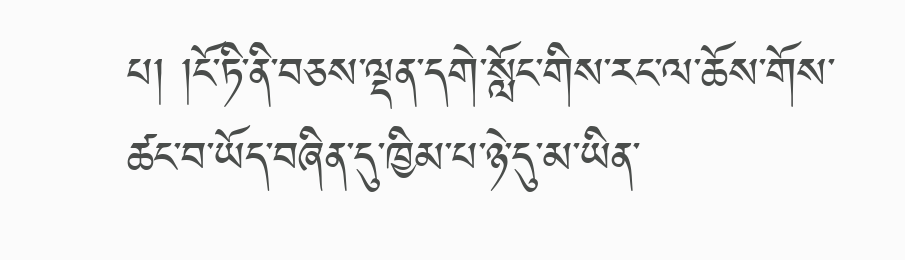པ། །ངོ་ཏི་ནི་བཅས་ལྡན་དགེ་སློང་གིས་རང་ལ་ཆོས་གོས་ཚང་བ་ཡོད་བཞིན་དུ་ཁྱིམ་པ་ཉེ་དུ་མ་ཡིན་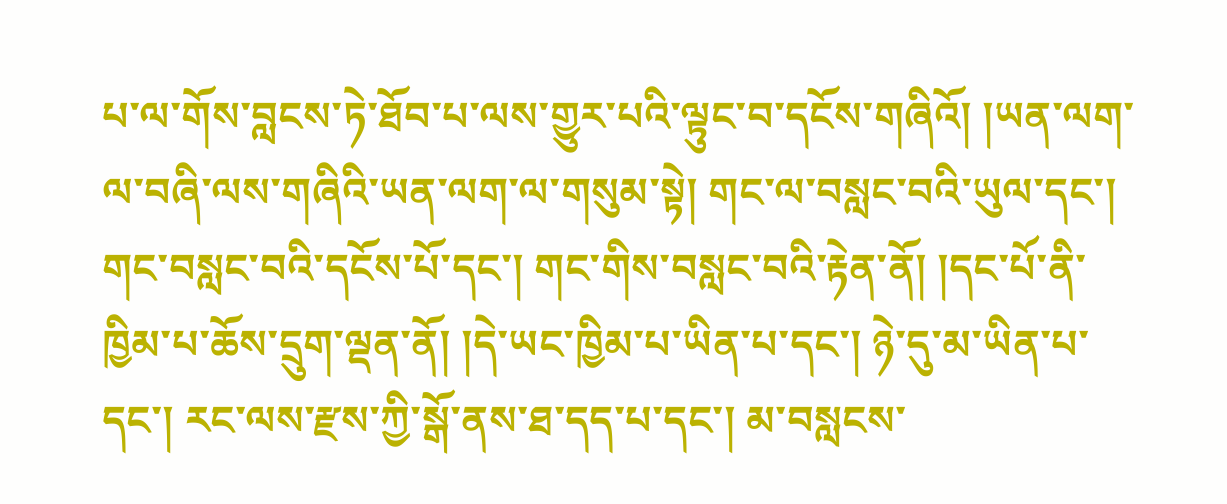པ་ལ་གོས་བླངས་ཏེ་ཐོབ་པ་ལས་གྱུར་པའི་ལྟུང་བ་དངོས་གཞིའོ། །ཡན་ལག་ལ་བཞི་ལས་གཞིའི་ཡན་ལག་ལ་གསུམ་སྟེ། གང་ལ་བསླང་བའི་ཡུལ་དང་། གང་བསླང་བའི་དངོས་པོ་དང་། གང་གིས་བསླང་བའི་རྟེན་ནོ། །དང་པོ་ནི་ཁྱིམ་པ་ཆོས་དྲུག་ལྡན་ནོ། །དེ་ཡང་ཁྱིམ་པ་ཡིན་པ་དང་། ཉེ་དུ་མ་ཡིན་པ་དང་། རང་ལས་རྫས་ཀྱི་སྒོ་ནས་ཐ་དད་པ་དང་། མ་བསླངས་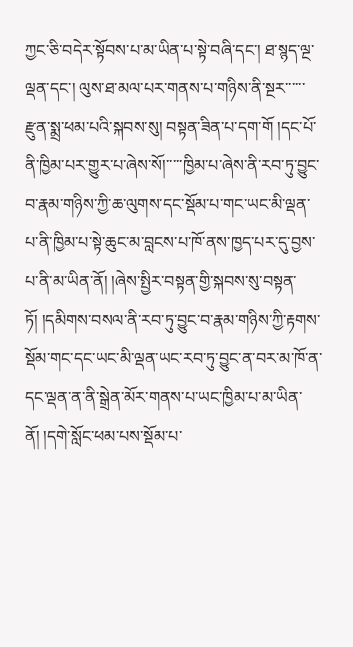ཀྱང་ཅི་བདེར་སྟོབས་པ་མ་ཡིན་པ་སྟེ་བཞི་དང་། ཐ་སྙད་ལྔ་ལྡན་དང་། ལུས་ཐ་མལ་པར་གནས་པ་གཉིས་ནི་སྔར་་་་་་རྫུན་སྨྲ་ཕམ་པའི་སྐབས་སུ། བསྟན་ཟིན་པ་དག་གོ །དང་པོ་ནི་ཁྱིམ་པར་གྱུར་པ་ཞེས་སོ།་་་་་ཁྱིམ་པ་ཞེས་ནི་རབ་ཏུ་བྱུང་བ་རྣམ་གཉིས་ཀྱི་ཆ་ལུགས་དང་སྡོམ་པ་གང་ཡང་མི་ལྡན་པ་ནི་ཁྱིམ་པ་སྟེ་ཆུང་མ་བླངས་པ་ཁོ་ནས་ཁྱད་པར་དུ་བྱས་པ་ནི་མ་ཡིན་ནོ། །ཞེས་སྤྱིར་བསྟན་གྱི་སྐབས་སུ་བསྟན་ཏོ། །དམིགས་བསལ་ནི་རབ་ཏུ་བྱུང་བ་རྣམ་གཉིས་ཀྱི་རྟགས་སྡོམ་གང་དང་ཡང་མི་ལྡན་ཡང་རབ་ཏུ་བྱུང་ན་བར་མ་ཁོ་ན་དང་ལྡན་ན་ནི་སྒྲེན་མོར་གནས་པ་ཡང་ཁྱིམ་པ་མ་ཡིན་ནོ། །དགེ་སློང་ཕམ་པས་སྡོམ་པ་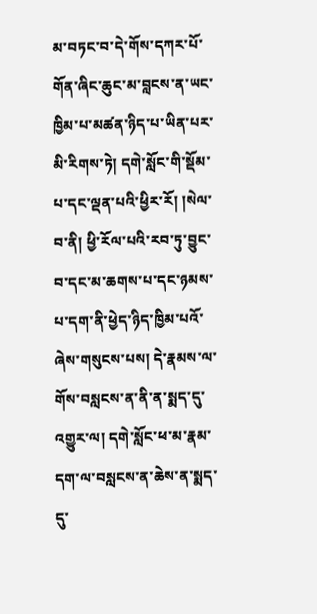མ་བཏང་བ་དེ་གོས་དཀར་པོ་གོན་ཞིང་ཆུང་མ་བླངས་ན་ཡང་ཁྱིམ་པ་མཚན་ཉིད་པ་ཡིན་པར་མི་རིགས་ཏེ། དགེ་སློང་གི་སྡོམ་པ་དང་ལྡན་པའི་ཕྱིར་རོ། །སེལ་བ་ནི། ཕྱི་རོལ་པའི་རབ་ཏུ་བྱུང་བ་དང་མ་ཆགས་པ་དང་ཉམས་པ་དག་ནི་ཕྱེད་ཉིད་ཁྱིམ་པའོ་ཞེས་གསུངས་པས། དེ་རྣམས་ལ་གོས་བསླངས་ན་ནི་ན་སྨད་དུ་འགྱུར་ལ། དགེ་སློང་ཕ་མ་རྣམ་དག་ལ་བསླངས་ན་ཆེས་ན་སྨད་དུ་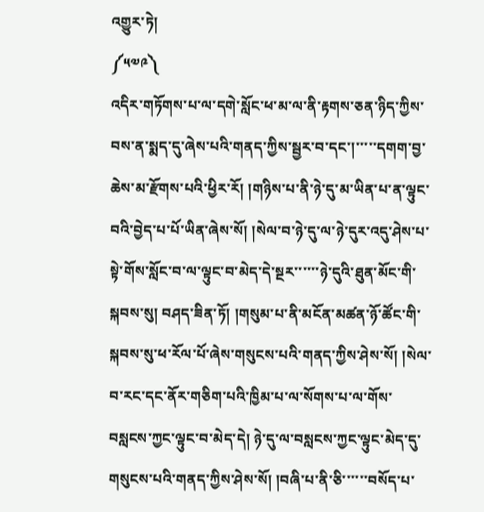འགྱུར་ཏེ།
༼༥༧༩༽
འདིར་གཏོགས་པ་ལ་དགེ་སློང་ཕ་མ་ལ་ནི་རྟགས་ཅན་ཉིད་ཀྱིས་བས་ན་སྨད་དུ་ཞེས་པའི་གནད་ཀྱིས་སྦྱར་བ་དང་།་་་་་དགག་བྱ་ཆེས་མ་རྫོགས་པའི་ཕྱིར་རོ། །གཉིས་པ་ནི་ཉེ་དུ་མ་ཡིན་པ་ན་ལྟུང་བའི་བྱེད་པ་པོ་ཡིན་ཞེས་སོ། །སེལ་བ་ཉེ་དུ་ལ་ཉེ་དུར་འདུ་ཤེས་པ་སྟེ་གོས་སློང་བ་ལ་ལྟུང་བ་མེད་དེ་སྔར་་་་་་ཉེ་དུའི་ཐུན་མོང་གི་སྐབས་སུ། བཤད་ཟིན་ཏོ། །གསུམ་པ་ནི་མངོན་མཚན་ཉོ་ཚོང་གི་སྐབས་སུ་ཕ་རོལ་པོ་ཞེས་གསུངས་པའི་གནད་ཀྱིས་ཤེས་སོ། །སེལ་བ་རང་དང་ནོར་གཅིག་པའི་ཁྱིམ་པ་ལ་སོགས་པ་ལ་གོས་བསླངས་ཀྱང་ལྟུང་བ་མེད་དེ། ཉེ་དུ་ལ་བསླངས་ཀྱང་ལྟུང་མེད་དུ་གསུངས་པའི་གནད་ཀྱིས་ཤེས་སོ། །བཞི་པ་ནི་ཅི་་་་་་བསོད་པ་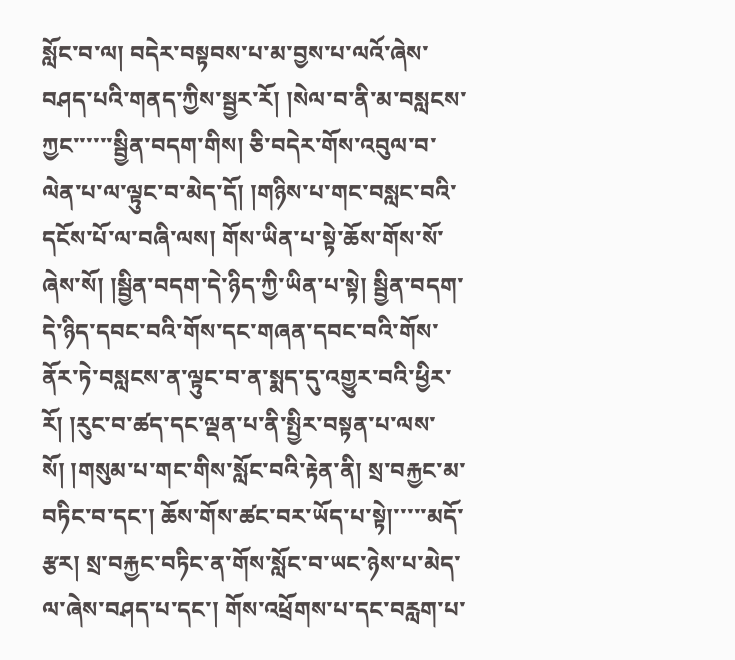སློང་བ་ལ། བདེར་བསྟབས་པ་མ་བྱས་པ་ལའོ་ཞེས་བཤད་པའི་གནད་ཀྱིས་སྦྱར་རོ། །སེལ་བ་ནི་མ་བསླངས་ཀྱང་་་་་་སྦྱིན་བདག་གིས། ཅི་བདེར་གོས་འབུལ་བ་ལེན་པ་ལ་ལྟུང་བ་མེད་དོ། །གཉིས་པ་གང་བསླང་བའི་དངོས་པོ་ལ་བཞི་ལས། གོས་ཡིན་པ་སྟེ་ཆོས་གོས་སོ་ཞེས་སོ། །སྦྱིན་བདག་དེ་ཉིད་ཀྱི་ཡིན་པ་སྟེ། སྦྱིན་བདག་དེ་ཉིད་དབང་བའི་གོས་དང་གཞན་དབང་བའི་གོས་ནོར་ཏེ་བསླངས་ན་ལྟུང་བ་ན་སྨད་དུ་འགྱུར་བའི་ཕྱིར་རོ། །རུང་བ་ཚད་དང་ལྡན་པ་ནི་སྤྱིར་བསྟན་པ་ལས་སོ། །གསུམ་པ་གང་གིས་སློང་བའི་རྟེན་ནི། སྲ་བརྐྱང་མ་བཏིང་བ་དང་། ཆོས་གོས་ཚང་བར་ཡོད་པ་སྟེ།་་་་་མདོ་རྩར། སྲ་བརྐྱང་བཏིང་ན་གོས་སློང་བ་ཡང་ཉེས་པ་མེད་ལ་ཞེས་བཤད་པ་དང་། གོས་འཕྲོགས་པ་དང་བརླག་པ་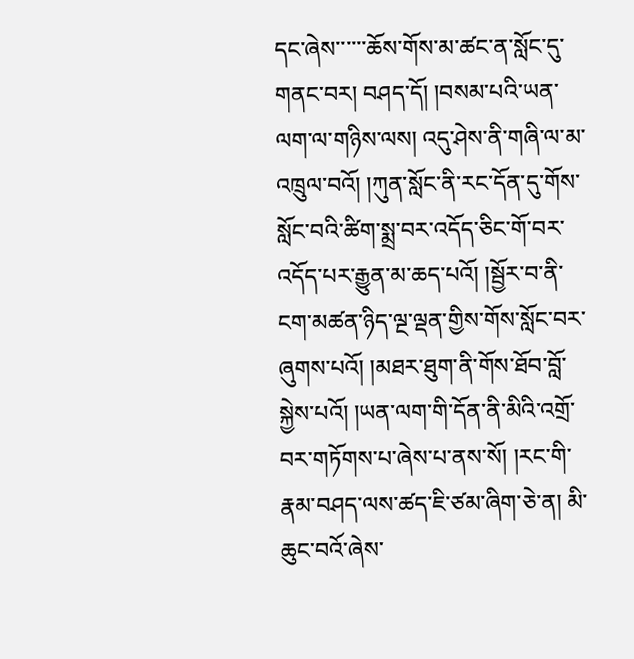དང་ཞེས་་་་་་ཆོས་གོས་མ་ཚང་ན་སློང་དུ་གནང་བར། བཤད་དོ། །བསམ་པའི་ཡན་ལག་ལ་གཉིས་ལས། འདུ་ཤེས་ནི་གཞི་ལ་མ་འཁྲུལ་བའོ། །ཀུན་སློང་ནི་རང་དོན་དུ་གོས་སློང་བའི་ཚིག་སྨྲ་བར་འདོད་ཅིང་གོ་བར་འདོད་པར་རྒྱུན་མ་ཆད་པའོ། །སྦྱོར་བ་ནི་ངག་མཚན་ཉིད་ལྔ་ལྡན་གྱིས་གོས་སློང་བར་ཞུགས་པའོ། །མཐར་ཐུག་ནི་གོས་ཐོབ་བློ་སྐྱེས་པའོ། །ཡན་ལག་གི་དོན་ནི་མིའི་འགྲོ་བར་གཏོགས་པ་ཞེས་པ་ནས་སོ། །རང་གི་རྣམ་བཤད་ལས་ཚད་ཇི་ཙམ་ཞིག་ཅེ་ན། མི་ཆུང་བའོ་ཞེས་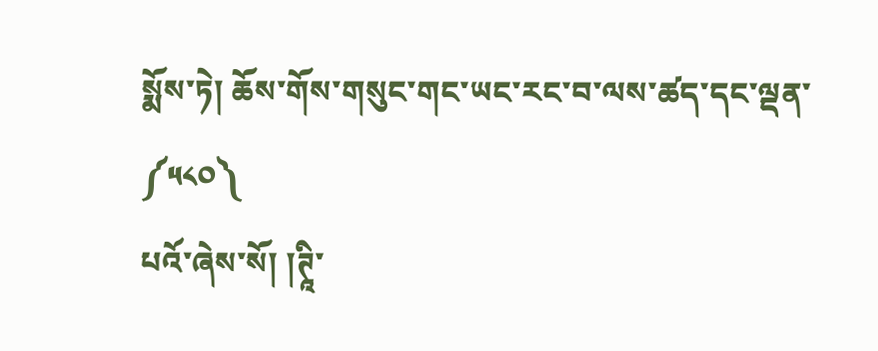སྨོས་ཏེ། ཆོས་གོས་གསུང་གང་ཡང་རང་བ་ལས་ཚད་དང་ལྡན་
༼༥༨༠༽
པའོ་ཞེས་སོ། །ཊཱི་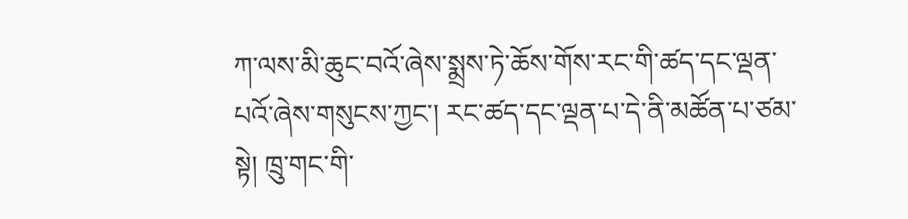ཀ་ལས་མི་ཆུང་བའོ་ཞེས་སྨྲས་ཏེ་ཆོས་གོས་རང་གི་ཚད་དང་ལྡན་པའོ་ཞེས་གསུངས་ཀྱང་། རང་ཚད་དང་ལྡན་པ་དེ་ནི་མཚོན་པ་ཙམ་སྟེ། ཁྲུ་གང་གི་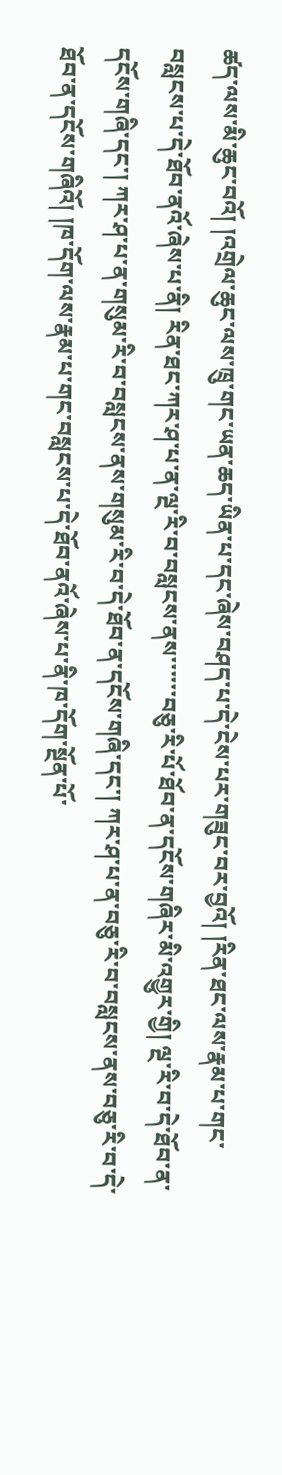ཚད་ལས་མི་ཆུང་བའོ། །འགྲེལ་ཆུང་ལས་ཁྲུ་གང་ཡན་ཆད་ཡིན་པ་དང་ཞེས་བཤད་པ་དེ་ངེས་པར་གཟུང་བར་བྱའོ། །རིན་ཐང་ལས་རྣམ་པ་གང་བསླངས་པ་དེ་ཐོབ་ནའོ་ཞེས་པ་ནི། རིན་ཐང་ཀར་ཤ་པ་ན་ལྔ་རི་བ་བསླངས་ནས་་་་་་བཅུ་རི་པོ་ཐོབ་ན་དངོས་གཞིར་མི་འགྱུར་གྱི། ལྔ་རི་བ་དེ་ཐོབ་ན་དངོས་གཞི་དང་། ཀར་ཤ་པ་ན་གསུམ་རི་བ་བསླངས་ནས་གསུམ་རི་བ་དེ་ཐོབ་ན་དངོས་གཞི་དང་། ཀར་ཤ་པ་ན་བཅུ་རི་བ་བསླངས་ནས་བཅུ་རི་བ་དེ་ཐོབ་ན་དངོས་གཞིའོ། །ཁ་དོག་ལས་རྣམ་པ་གང་བསླངས་པ་དེ་ཐོབ་ནའོ་ཞེས་པ་ནི་ཁ་དོག་སྔོན་པོ་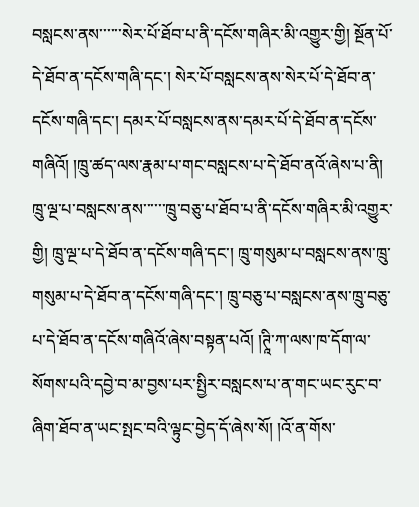བསླངས་ནས་་་་་་སེར་པོ་ཐོབ་པ་ནི་དངོས་གཞིར་མི་འགྱུར་གྱི། སྔོན་པོ་དེ་ཐོབ་ན་དངོས་གཞི་དང་། སེར་པོ་བསླངས་ནས་སེར་པོ་དེ་ཐོབ་ན་དངོས་གཞི་དང་། དམར་པོ་བསླངས་ནས་དམར་པོ་དེ་ཐོབ་ན་དངོས་གཞིའོ། །ཁྲུ་ཚད་ལས་རྣམ་པ་གང་བསླངས་པ་དེ་ཐོབ་ནའོ་ཞེས་པ་ནི། ཁྲུ་ལྔ་པ་བསླངས་ནས་་་་་་ཁྲུ་བཅུ་པ་ཐོབ་པ་ནི་དངོས་གཞིར་མི་འགྱུར་གྱི། ཁྲུ་ལྔ་པ་དེ་ཐོབ་ན་དངོས་གཞི་དང་། ཁྲུ་གསུམ་པ་བསླངས་ནས་ཁྲུ་གསུམ་པ་དེ་ཐོབ་ན་དངོས་གཞི་དང་། ཁྲུ་བཅུ་པ་བསླངས་ནས་ཁྲུ་བཅུ་པ་དེ་ཐོབ་ན་དངོས་གཞིའོ་ཞེས་བསྟན་པའོ། །ཊཱི་ཀ་ལས་ཁ་དོག་ལ་སོགས་པའི་དབྱེ་བ་མ་བྱས་པར་སྤྱིར་བསླངས་པ་ན་གང་ཡང་རུང་བ་ཞིག་ཐོབ་ན་ཡང་སྤང་བའི་ལྟུང་བྱེད་དོ་ཞེས་སོ། །འོ་ན་གོས་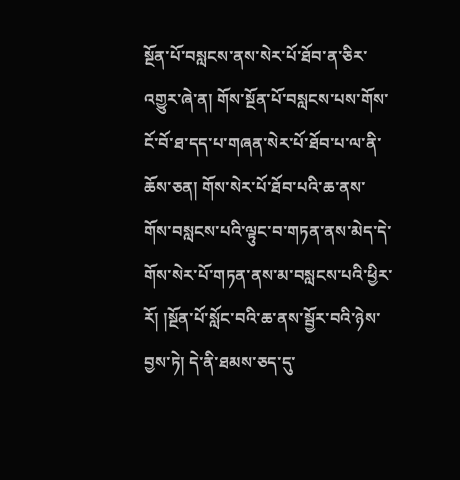སྔོན་པོ་བསླངས་ནས་སེར་པོ་ཐོབ་ན་ཅིར་འགྱུར་ཞེ་ན། གོས་སྔོན་པོ་བསླངས་པས་གོས་ངོ་བོ་ཐ་དད་པ་གཞན་སེར་པོ་ཐོབ་པ་ལ་ནི་ཆོས་ཅན། གོས་སེར་པོ་ཐོབ་པའི་ཆ་ནས་གོས་བསླངས་པའི་ལྟུང་བ་གཏན་ནས་མེད་དེ་གོས་སེར་པོ་གཏན་ནས་མ་བསླངས་པའི་ཕྱིར་རོ། །སྔོན་པོ་སློང་བའི་ཆ་ནས་སྦྱོར་བའི་ཉེས་བྱས་ཏེ། དེ་ནི་ཐམས་ཅད་དུ་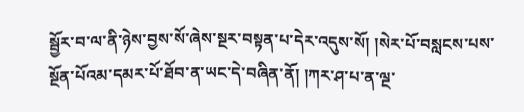སྦྱོར་བ་ལ་ནི་ཉེས་བྱས་སོ་ཞེས་སྔར་བསྟན་པ་དེར་འདུས་སོ། །སེར་པོ་བསླངས་པས་སྔོན་པོའམ་དམར་པོ་ཐོབ་ན་ཡང་དེ་བཞིན་ནོ། །ཀར་ཤ་པ་ན་ལྔ་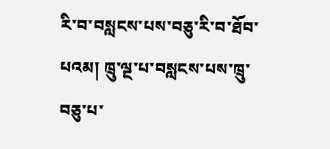རི་བ་བསླངས་པས་བཅུ་རི་བ་ཐོབ་པའམ། ཁྲུ་ལྔ་པ་བསླངས་པས་ཁྲུ་བཅུ་པ་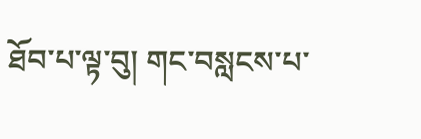ཐོབ་པ་ལྟ་བུ། གང་བསླངས་པ་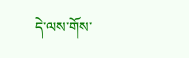དེ་ལས་གོས་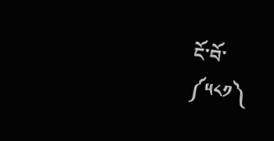ངོ་བོ་
༼༥༨༡༽